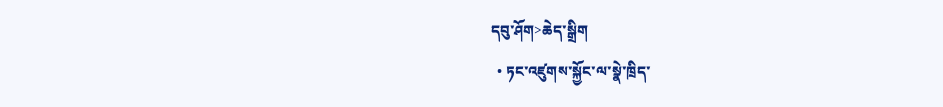དབུ་ཤོག>ཆེད་སྒྲིག
  • ཏང་འཛུགས་སྐྱོང་ལ་སྣེ་ཁྲིད་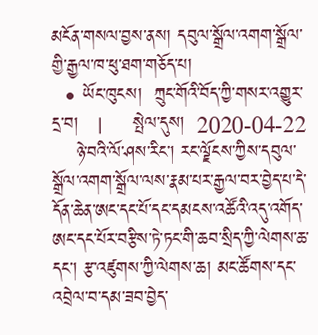མངོན་གསལ་བྱས་ནས། དབུལ་སྒྲོལ་འགག་སྒྲོལ་གྱི་རྒྱལ་ཁ་ཕུ་ཐག་གཅོད་པ།
  • ཡོང་ཁུངས།  ཀྲུང་གོའི་བོད་ཀྱི་གསར་འགྱུར་དྲ་བ།   |     སྤེལ་དུས།  2020-04-22
    ཉེ་བའི་ལོ་ཤས་རིང་། རང་ལྗོངས་ཀྱིས་དབུལ་སྒྲོལ་འགག་སྒྲོལ་ལས་རྣམ་པར་རྒྱལ་བར་བྱེད་པ་དེ་དོན་ཆེན་ཨང་དང་པོ་དང་དམངས་འཚོའི་འདུ་འགོད་ཨང་དང་པོར་བརྩིས་ཏེ་ཏང་གི་ཆབ་སྲིད་ཀྱི་ལེགས་ཆ་དང་། རྩ་འཛུགས་ཀྱི་ལེགས་ཆ། མང་ཚོགས་དང་འབྲེལ་བ་དམ་ཟབ་བྱེད་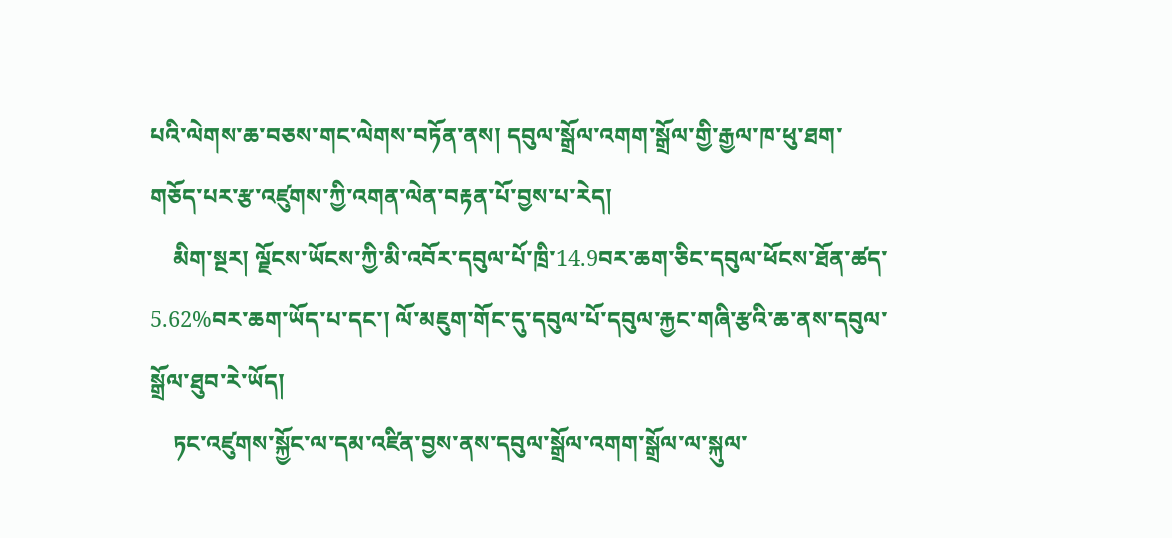པའི་ལེགས་ཆ་བཅས་གང་ལེགས་བཏོན་ནས། དབུལ་སྒྲོལ་འགག་སྒྲོལ་གྱི་རྒྱལ་ཁ་ཕུ་ཐག་གཅོད་པར་རྩ་འཛུགས་ཀྱི་འགན་ལེན་བརྟན་པོ་བྱས་པ་རེད།
    མིག་སྔར། ལྗོངས་ཡོངས་ཀྱི་མི་འབོར་དབུལ་པོ་ཁྲི་14.9བར་ཆག་ཅིང་དབུལ་ཕོངས་ཐོན་ཚད་5.62%བར་ཆག་ཡོད་པ་དང་། ལོ་མཇུག་གོང་དུ་དབུལ་པོ་དབུལ་རྐྱང་གཞི་རྩའི་ཆ་ནས་དབུལ་སྒྲོལ་ཐུབ་རེ་ཡོད།
    ཏང་འཛུགས་སྐྱོང་ལ་དམ་འཛིན་བྱས་ནས་དབུལ་སྒྲོལ་འགག་སྒྲོལ་ལ་སྐུལ་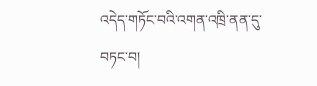འདེད་གཏོང་བའི་འགན་འཁྲི་ནན་དུ་བཏང་བ།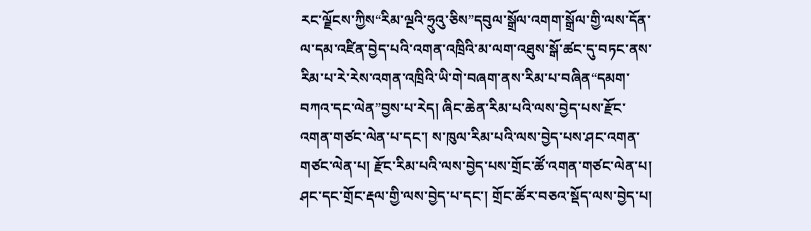རང་ལྗོངས་ཀྱིས“རིམ་ལྔའི་ཧྲུའུ་ཅིས”དབུལ་སྒྲོལ་འགག་སྒྲོལ་གྱི་ལས་དོན་ལ་དམ་འཛིན་བྱེད་པའི་འགན་འཁྲིའི་མ་ལག་འཐུས་སྒོ་ཚང་དུ་བཏང་ནས་རིམ་པ་རེ་རེས་འགན་འཁྲིའི་ཡི་གེ་བཞག་ནས་རིམ་པ་བཞིན“དམག་བཀའ་དང་ལེན”བྱས་པ་རེད། ཞིང་ཆེན་རིམ་པའི་ལས་བྱེད་པས་རྫོང་འགན་གཙང་ལེན་པ་དང་། ས་ཁུལ་རིམ་པའི་ལས་བྱེད་པས་ཤང་འགན་གཙང་ལེན་པ། རྫོང་རིམ་པའི་ལས་བྱེད་པས་གྲོང་ཚོ་འགན་གཙང་ལེན་པ། ཤང་དང་གྲོང་རྡལ་གྱི་ལས་བྱེད་པ་དང་། གྲོང་ཚོར་བཅའ་སྡོད་ལས་བྱེད་པ།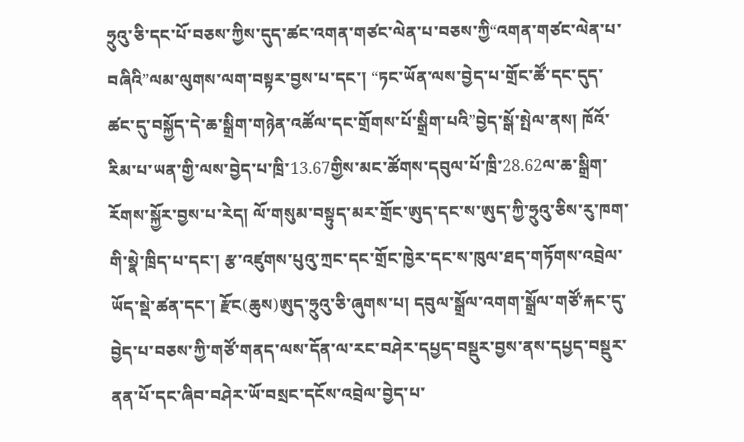ཧྲུའུ་ཅི་དང་པོ་བཅས་ཀྱིས་དུད་ཚང་འགན་གཙང་ལེན་པ་བཅས་ཀྱི“འགན་གཙང་ལེན་པ་བཞིའི”ལམ་ལུགས་ལག་བསྟར་བྱས་པ་དང་། “ཏང་ཡོན་ལས་བྱེད་པ་གྲོང་ཚོ་དང་དུད་ཚང་དུ་བསྐྱོད་དེ་ཆ་སྒྲིག་གཉེན་འཚོལ་དང་གྲོགས་པོ་སྒྲིག་པའི”བྱེད་སྒོ་སྤེལ་ནས། ཁོའོ་རིམ་པ་ཡན་གྱི་ལས་བྱེད་པ་ཁྲི་13.67གྱིས་མང་ཚོགས་དབུལ་པོ་ཁྲི་28.62ལ་ཆ་སྒྲིག་རོགས་སྐྱོར་བྱས་པ་རེད། ལོ་གསུམ་བསྟུད་མར་གྲོང་ཨུད་དང་ས་ཨུད་ཀྱི་ཧྲུའུ་ཅིས་རུ་ཁག་གི་སྣེ་ཁྲིད་པ་དང་། རྩ་འཛུགས་པུའུ་ཀྲང་དང་གྲོང་ཁྱེར་དང་ས་ཁུལ་ཐད་གཏོགས་འབྲེལ་ཡོད་སྡེ་ཚན་དང་། རྫོང(ཆུས)ཨུད་ཧྲུའུ་ཅི་ཞུགས་པ། དབུལ་སྒྲོལ་འགག་སྒྲོལ་གཙོ་རྐང་དུ་བྱེད་པ་བཅས་ཀྱི་གཙོ་གནད་ལས་དོན་ལ་རང་བཤེར་དཔྱད་བསྡུར་བྱས་ནས་དཔྱད་བསྡུར་ནན་པོ་དང་ཞིབ་བཤེར་ཡོ་བསྲང་དངོས་འབྲེལ་བྱེད་པ་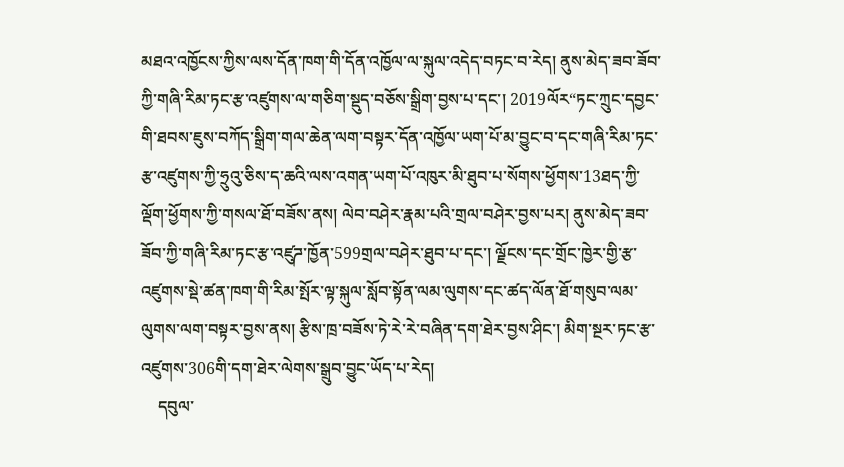མཐའ་འཁྱོངས་ཀྱིས་ལས་དོན་ཁག་གི་དོན་འཁྱོལ་ལ་སྐུལ་འདེད་བཏང་བ་རེད། ནུས་མེད་ཟབ་ཟོབ་ཀྱི་གཞི་རིམ་ཏང་རྩ་འཛུགས་ལ་གཅིག་སྡུད་བཅོས་སྒྲིག་བྱས་པ་དང་། 2019ལོར“ཏང་ཀྲུང་དབྱང་གི་ཐབས་ཇུས་བཀོད་སྒྲིག་གལ་ཆེན་ལག་བསྟར་དོན་འཁྱོལ་ཡག་པོ་མ་བྱུང་བ་དང་གཞི་རིམ་ཏང་རྩ་འཛུགས་ཀྱི་ཧྲུའུ་ཅིས་ད་ཆའི་ལས་འགན་ཡག་པོ་འཁུར་མི་ཐུབ་པ་སོགས་ཕྱོགས་13ཐད་ཀྱི་ལྡོག་ཕྱོགས་ཀྱི་གསལ་ཐོ་བཟོས་ནས། ལེབ་བཤེར་རྣམ་པའི་གྲལ་བཤེར་བྱས་པར། ནུས་མེད་ཟབ་ཟོབ་ཀྱི་གཞི་རིམ་ཏང་རྩ་འཛུཌ་ཁྱོན་599གྲལ་བཤེར་ཐུབ་པ་དང་། ལྗོངས་དང་གྲོང་ཁྱེར་གྱི་རྩ་འཛུགས་སྡེ་ཚན་ཁག་གི་རིམ་སྤོར་ལྟ་སྐུལ་སློབ་སྟོན་ལམ་ལུགས་དང་ཚད་ལོན་ཐོ་གསུབ་ལམ་ལུགས་ལག་བསྟར་བྱས་ནས། རྩིས་ཁྲ་བཟོས་ཏེ་རེ་རེ་བཞིན་དག་ཐེར་བྱས་ཤིང་། མིག་སྔར་ཏང་རྩ་འཛུགས་306གི་དག་ཐེར་ལེགས་སྒྲུབ་བྱུང་ཡོད་པ་རེད།
    དབུལ་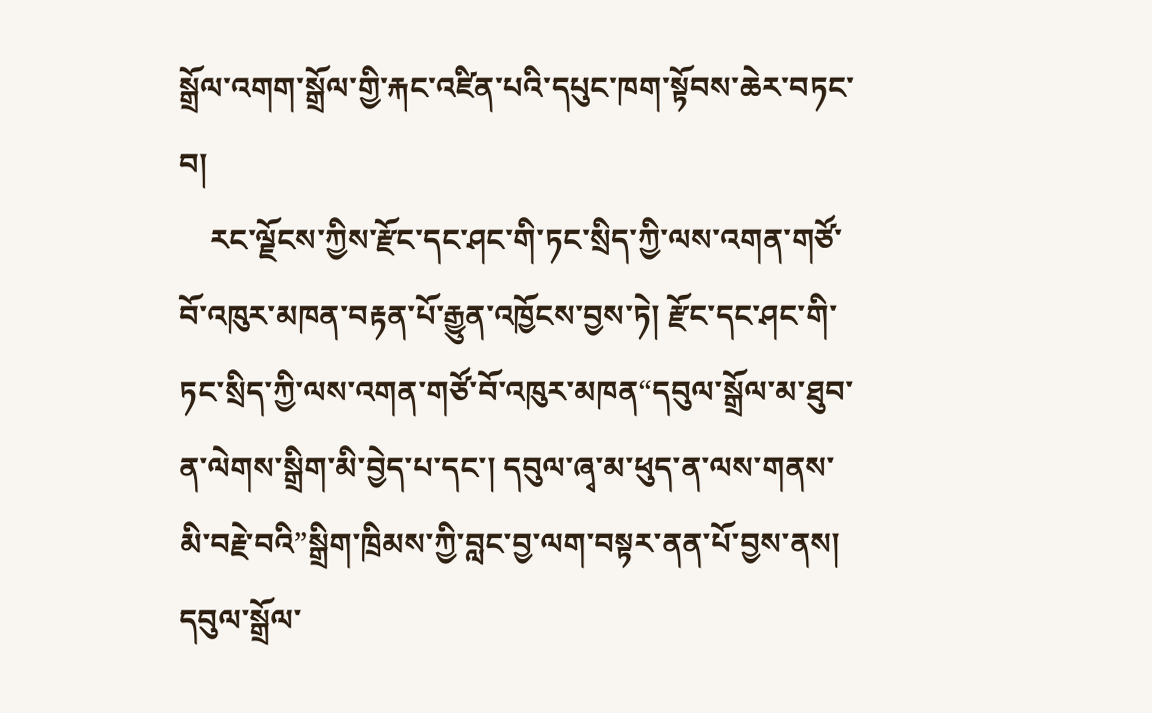སྒྲོལ་འགག་སྒྲོལ་གྱི་རྐང་འཛིན་པའི་དཔུང་ཁག་སྟོབས་ཆེར་བཏང་བ།
    རང་ལྗོངས་ཀྱིས་རྫོང་དང་ཤང་གི་ཏང་སྲིད་ཀྱི་ལས་འགན་གཙོ་བོ་འཁུར་མཁན་བརྟན་པོ་རྒྱུན་འཁྱོངས་བྱས་ཏེ། རྫོང་དང་ཤང་གི་ཏང་སྲིད་ཀྱི་ལས་འགན་གཙོ་བོ་འཁུར་མཁན“དབུལ་སྒྲོལ་མ་ཐུབ་ན་ལེགས་སྒྲིག་མི་བྱེད་པ་དང་། དབུལ་ཞྭ་མ་ཕུད་ན་ལས་གནས་མི་བརྗེ་བའི”སྒྲིག་ཁྲིམས་ཀྱི་བླང་བྱ་ལག་བསྟར་ནན་པོ་བྱས་ནས། དབུལ་སྒྲོལ་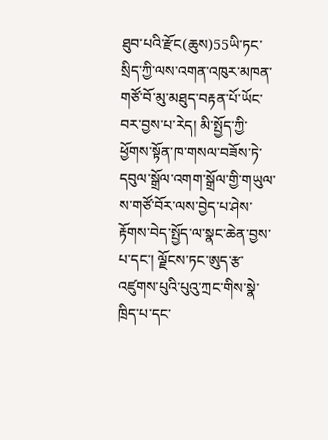ཐུབ་པའི་རྫོང(ཆུས)55ཡི་ཏང་སྲིད་ཀྱི་ལས་འགན་འཁུར་མཁན་གཙོ་བོ་མུ་མཐུད་བརྟན་པོ་ཡོང་བར་བྱས་པ་རེད། མི་སྤྱོད་ཀྱི་ཕྱོགས་སྟོན་ཁ་གསལ་བཟོས་ཏེ་དབུལ་སྒྲོལ་འགག་སྒྲོལ་གྱི་གཡུལ་ས་གཙོ་བོར་ལས་བྱེད་པ་ཤེས་རྟོགས་བེད་སྤྱོད་ལ་སྣང་ཆེན་བྱས་པ་དང་། ལྗོངས་ཏང་ཨུད་རྩ་འཛུགས་པུའི་པུའུ་ཀྲང་གིས་སྣེ་ཁྲིད་པ་དང་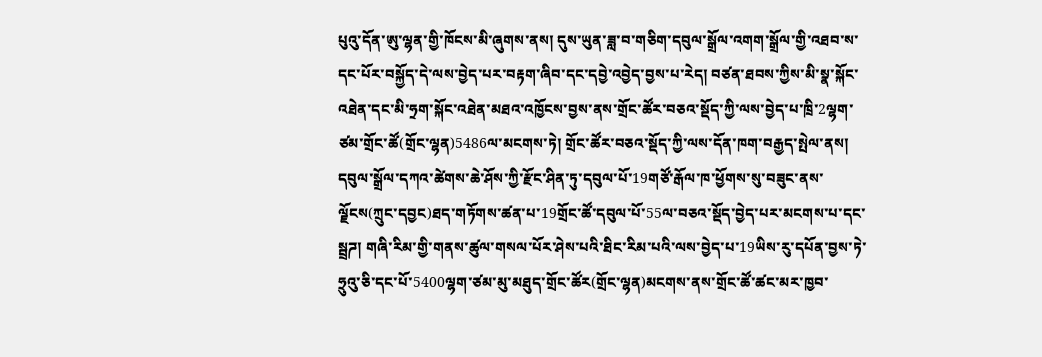པུའུ་དོན་ཨུ་ལྷན་གྱི་ཁོངས་མི་ཞུགས་ནས། དུས་ཡུན་ཟླ་བ་གཅིག་དབུལ་སྒྲོལ་འགག་སྒྲོལ་གྱི་འཐབ་ས་དང་པོར་བསྐྱོད་དེ་ལས་བྱེད་པར་བརྟག་ཞིབ་དང་དབྱེ་འབྱེད་བྱས་པ་རེད། བཙན་ཐབས་ཀྱིས་མི་སྣ་སྐོང་འཐེན་དང་མི་ཧྲག་སྐོང་འཐེན་མཐའ་འཁྱོངས་བྱས་ནས་གྲོང་ཚོར་བཅའ་སྡོད་ཀྱི་ལས་བྱེད་པ་ཁྲི་2ལྷག་ཙམ་གྲོང་ཚོ(གྲོང་ལྷན)5486ལ་མངགས་ཏེ། གྲོང་ཚོར་བཅའ་སྡོད་ཀྱི་ལས་དོན་ཁག་བརྒྱད་སྤེལ་ནས། དབུལ་སྒྲོལ་དཀའ་ཚེགས་ཆེ་ཤོས་ཀྱི་རྫོང་ཤིན་ཏུ་དབུལ་པོ་19གཙོ་རྒོལ་ཁ་ཕྱོགས་སུ་བཟུང་ནས་ལྗོངས(ཀྲུང་དབྱང)ཐད་གཏོགས་ཚན་པ་19གྲོང་ཚོ་དབུལ་པོ་55ལ་བཅའ་སྡོད་བྱེད་པར་མངགས་པ་དང་སྦྲཌ། གཞི་རིམ་གྱི་གནས་ཚུལ་གསལ་པོར་ཤེས་པའི་ཐིང་རིམ་པའི་ལས་བྱེད་པ་19ཡིས་རུ་དཔོན་བྱས་ཏེ་ཧྲུའུ་ཅི་དང་པོ་5400ལྷག་ཙམ་མུ་མཐུད་གྲོང་ཚོར(གྲོང་ལྷན)མངགས་ནས་གྲོང་ཚོ་ཚང་མར་ཁྱབ་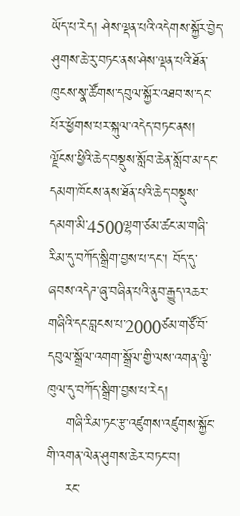ཡོད་པ་རེད། ཤེས་ལྡན་པའི་འདེགས་སྐྱོར་བྱེད་ཤུགས་ཆེ་རུ་བཏང་ནས་ཤེས་ལྡན་པའི་ཐོན་ཁུངས་སྣ་ཚོགས་དབུལ་སྐྱོར་འཐབ་ས་དང་པོར་ཕྱོགས་པར་སྐུལ་འདེད་བཏང་ནས། ལྗོངས་ཕྱིའི་ཆེད་བསྡུས་སློབ་ཆེན་སློབ་མ་དང་དམག་ཁོངས་ནས་ཐོན་པའི་ཆེད་བསྡུས་དམག་མི་4500ལྷག་ཙམ་ཚང་མ་གཞི་རིམ་དུ་བཀོད་སྒྲིག་བྱས་པ་དང་། བོད་དུ་ཞབས་འདེཌ་ཞུ་བཞིན་པའི་ནུབ་རྒྱུད་འཆར་གཞིའི་དང་བླངས་པ་2000ཙམ་གཙོ་བོ་དབུལ་སྒྲོལ་འགག་སྒྲོལ་གྱི་ལས་འགན་ལྕི་ཁུལ་དུ་བཀོད་སྒྲིག་བྱས་པ་རེད།
    གཞི་རིམ་ཏང་རྩ་འཛུགས་འཛུགས་སྐྱོང་གི་འགན་ལེན་ཤུགས་ཆེར་བཏང་བ།
    རང་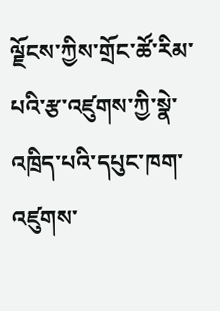ལྗོངས་ཀྱིས་གྲོང་ཚོ་རིམ་པའི་རྩ་འཛུགས་ཀྱི་སྣེ་འཁྲིད་པའི་དཔུང་ཁག་འཛུགས་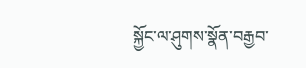སྐྱོང་ལ་ཤུགས་སྣོན་བརྒྱབ་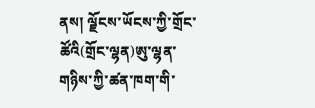ནས། ལྗོངས་ཡོངས་ཀྱི་གྲོང་ཚོའི(གྲོང་ལྷན)ཨུ་ལྷན་གཉིས་ཀྱི་ཚན་ཁག་གི་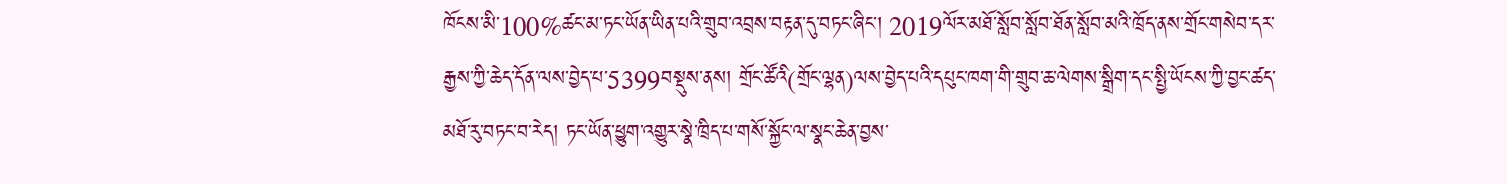ཁོངས་མི་100%ཚང་མ་ཏང་ཡོན་ཡིན་པའི་གྲུབ་འབྲས་བརྟན་དུ་བཏང་ཞིང་། 2019ལོར་མཐོ་སློབ་སློབ་ཐོན་སློབ་མའི་ཁྲོད་ནས་གྲོང་གསེབ་དར་རྒྱས་ཀྱི་ཆེད་དོན་ལས་བྱེད་པ་5399བསྡུས་ནས། གྲོང་ཚོའི(གྲོང་ལྷན)ལས་བྱེད་པའི་དཔུང་ཁག་གི་གྲུབ་ཆ་ལེགས་སྒྲིག་དང་སྤྱི་ཡོངས་ཀྱི་བྱང་ཚད་མཐོ་རུ་བཏང་བ་རེད། ཏང་ཡོན་ཕྱུག་འགྱུར་སྣེ་ཁྲིད་པ་གསོ་སྐྱོང་ལ་སྣང་ཆེན་བྱས་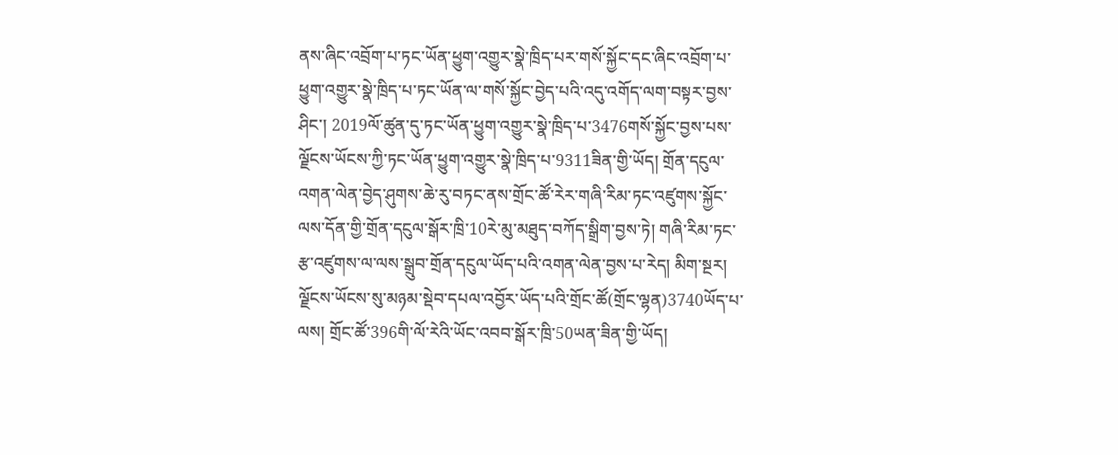ནས་ཞིང་འབྲོག་པ་ཏང་ཡོན་ཕྱུག་འགྱུར་སྣེ་ཁྲིད་པར་གསོ་སྐྱོང་དང་ཞིང་འབྲོག་པ་ཕྱུག་འགྱུར་སྣེ་ཁྲིད་པ་ཏང་ཡོན་ལ་གསོ་སྐྱོང་བྱེད་པའི་འདུ་འགོད་ལག་བསྟར་བྱས་ཤིང་། 2019ལོ་ཚུན་དུ་ཏང་ཡོན་ཕྱུག་འགྱུར་སྣེ་ཁྲིད་པ་3476གསོ་སྐྱོང་བྱས་པས་ལྗོངས་ཡོངས་ཀྱི་ཏང་ཡོན་ཕྱུག་འགྱུར་སྣེ་ཁྲིད་པ་9311ཟིན་གྱི་ཡོད། གྲོན་དངུལ་འགན་ལེན་བྱེད་ཤུགས་ཆེ་རུ་བཏང་ནས་གྲོང་ཚོ་རེར་གཞི་རིམ་ཏང་འཛུགས་སྐྱོང་ལས་དོན་གྱི་གྲོན་དངུལ་སྒོར་ཁྲི་10རེ་མུ་མཐུད་བཀོད་སྒྲིག་བྱས་ཏེ། གཞི་རིམ་ཏང་རྩ་འཛུགས་ལ་ལས་སྒྲུབ་གྲོན་དངུལ་ཡོད་པའི་འགན་ལེན་བྱས་པ་རེད། མིག་སྔར། ལྗོངས་ཡོངས་སུ་མཉམ་སྡེབ་དཔལ་འབྱོར་ཡོད་པའི་གྲོང་ཚོ(གྲོང་ལྷན)3740ཡོད་པ་ལས། གྲོང་ཚོ་396གི་ལོ་རེའི་ཡོང་འབབ་སྒོར་ཁྲི་50ཡན་ཟིན་གྱི་ཡོད།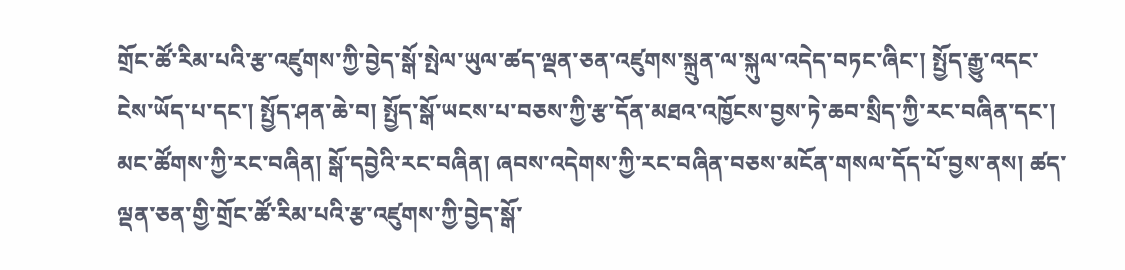གྲོང་ཚོ་རིམ་པའི་རྩ་འཛུགས་ཀྱི་བྱེད་སྒོ་སྤེལ་ཡུལ་ཚད་ལྡན་ཅན་འཛུགས་སྐྲུན་ལ་སྐུལ་འདེད་བཏང་ཞིང་། སྤྱོད་རྒྱུ་འདང་ངེས་ཡོད་པ་དང་། སྤྱོད་ཤན་ཆེ་བ། སྤྱོད་སྒོ་ཡངས་པ་བཅས་ཀྱི་རྩ་དོན་མཐའ་འཁྱོངས་བྱས་ཏེ་ཆབ་སྲིད་ཀྱི་རང་བཞིན་དང་། མང་ཚོགས་ཀྱི་རང་བཞིན། སྒོ་དབྱེའི་རང་བཞིན། ཞབས་འདེགས་ཀྱི་རང་བཞིན་བཅས་མངོན་གསལ་དོད་པོ་བྱས་ནས། ཚད་ལྡན་ཅན་གྱི་གྲོང་ཚོ་རིམ་པའི་རྩ་འཛུགས་ཀྱི་བྱེད་སྒོ་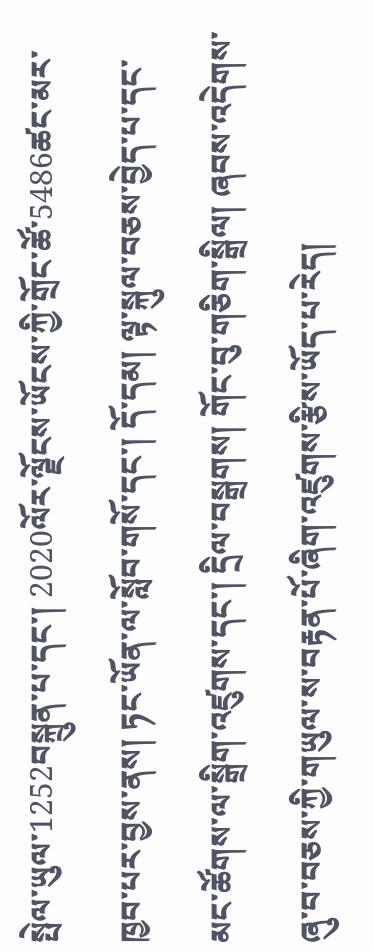སྤེལ་ཡུལ་1252བསྐྲུན་པ་དང་། 2020ལོར་ལྗོངས་ཡོངས་ཀྱི་གྲོང་ཚོ་5486ཚང་མར་ཁྱབ་པར་བྱས་ནས། ཏང་ཡོན་ལ་སློབ་གསོ་དང་། དོ་དམ། ལྟ་སྐུལ་བཅས་བྱེད་པ་དང་མང་ཚོགས་ལ་སྒྲིག་འཛུགས་དང་། དྲིལ་བསྒྲགས། གོང་བུ་གཅིག་སྒྲིལ། ཞབས་འདེགས་ཞུ་བ་བཅས་ཀྱི་གཡུལ་ས་བརྟན་པོ་ཞིག་འཛུགས་རྩིས་ཡོད་པ་རེད།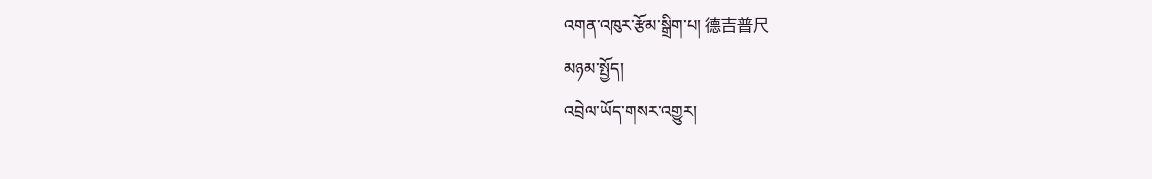འགན་འཁུར་རྩོམ་སྒྲིག་པ། 德吉普尺
མཉམ་སྤྱོད།
འབྲེལ་ཡོད་གསར་འགྱུར།